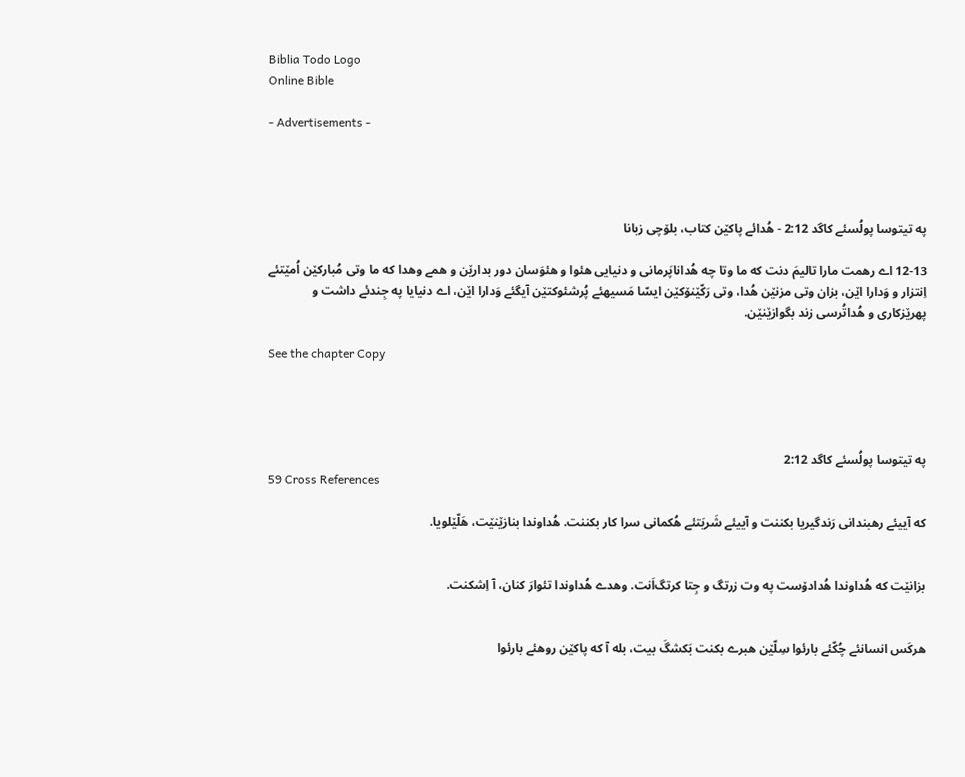Biblia Todo Logo
Online Bible

- Advertisements -




په تیتوسا پولُسئے کاگد 2:12 - هُدائے پاکێن کتاب، بلۆچی زبانا

12-13 اے رهمت مارا تالیمَ دنت که ما وتا چه هُداناپَرمانی و دنیایی هئوا و هئوَسان دور بدارێن و همے وهدا که ما وتی مُبارکێن اُمێتئے اِنتزار و وَدارا اێن، بزان وتی مزنێن هُدا، وتی رَکّێنۆکێن ایسّا مَسیهئے پُرشئوکتێن آیگئے وَدارا اێن، اے دنیایا په جِندئے داشت و پهرێزکاری و هُداتُرسی زند بگوازێنێن.

See the chapter Copy




په تیتوسا پولُسئے کاگد 2:12
59 Cross References

که آییئے رهبندانی رَندگیریا بکننت و آییئے شَریَتئے هُکمانی سرا کار بکننت. هُداوندا بنازێنێت، هَلّێلویا.


بزانێت که هُداوندا هُدادۆست په وت زرتگ و جِتا کرتگ‌اَنت. وهدے هُداوندا تئوارَ کنان، آ اِشکنت.


هرکَس انسانئے چُکّئے بارئوا سِلّێن هبرے بکنت بَکشگَ بیت، بله آ که پاکێن روهئے بارئوا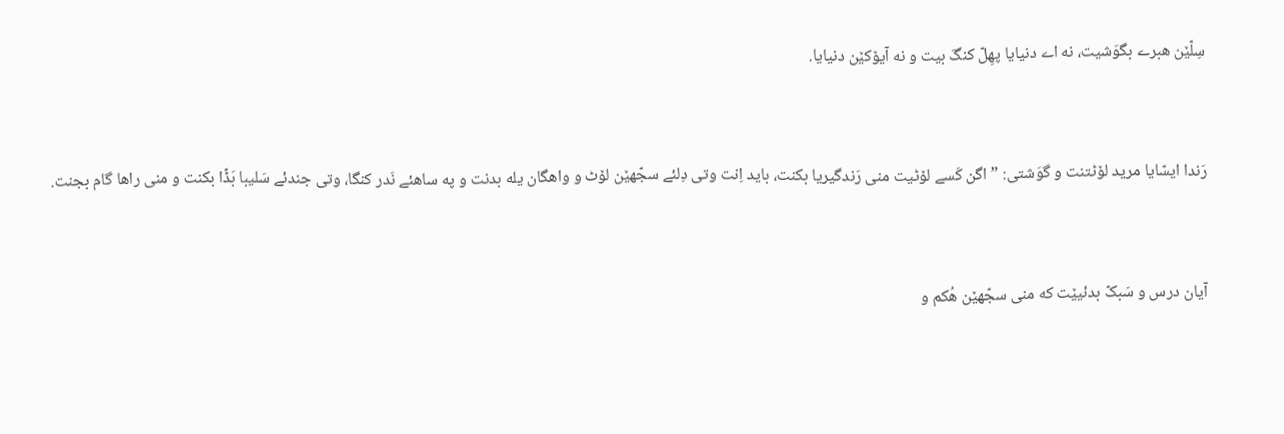سِلّێن هبرے بگوَشیت، نه اے دنیایا پهِلّ کنگَ بیت و نه آیۆکێن دنیایا.


رَندا ایسّایا مرید لۆٹتنت و گوَشتی: ”اگن کَسے لۆٹیت منی رَندگیریا بکنت، باید اِنت وتی دِلئے سجّهێن لۆٹ و واهگان یله بدنت و په ساهئے نَدر کنگا، وتی جندئے سَلیبا بَڈّا بکنت و منی راها گام بجنت.


آیان درس و سَبکّ بدئیێت که منی سجّهێن هُکم و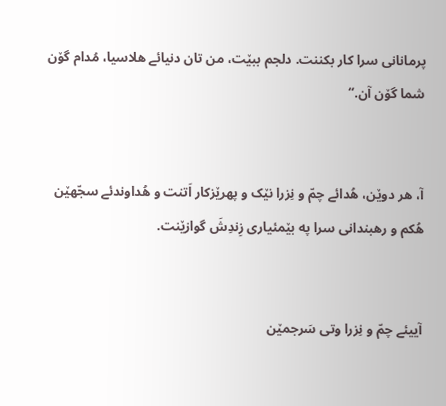پرمانانی سرا کار بکننت. دلجم ببێت، من تان دنیائے هلاسیا، مُدام گۆن شما گۆن آن.“


آ، هر دوێن، هُدائے چمّ و نِزرا نێک و پهرێزکار اَتنت و هُداوندئے سجّهێن هُکم و رهبندانی سرا په بێمئیاری زِندِشَ گوازێنت.


آییئے چمّ و نِزرا وتی سَرجمێن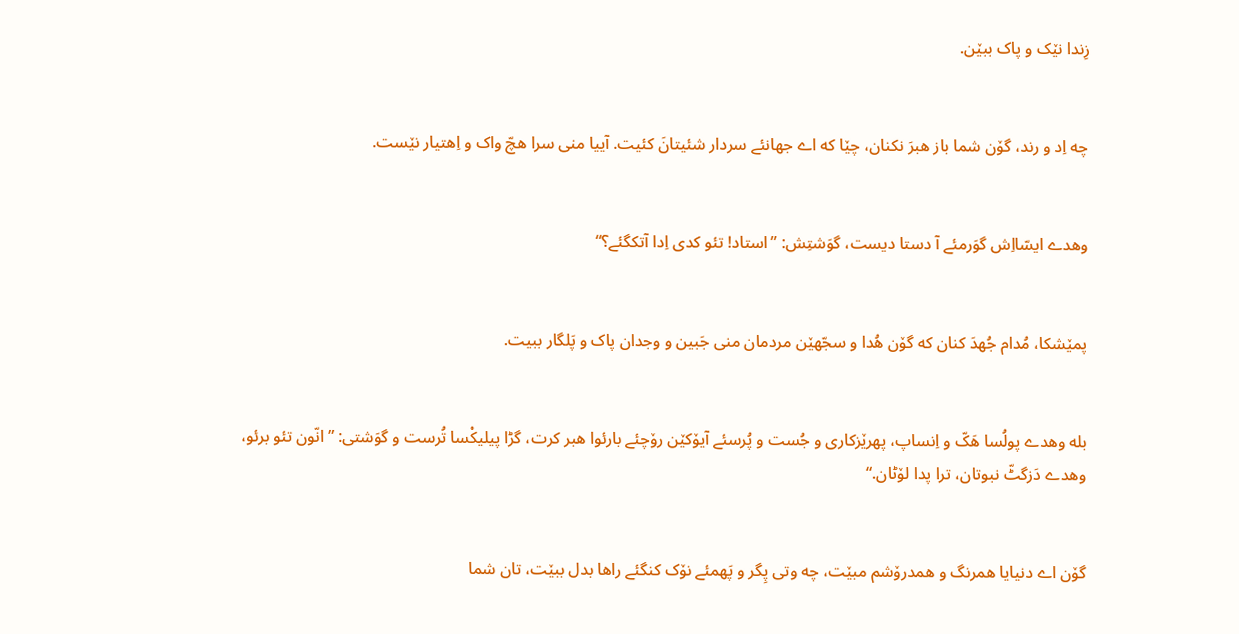زِندا نێک و پاک ببێن.


چه اِد و رند، گۆن شما باز هبرَ نکنان، چێا که اے جهانئے سردار شئیتانَ کئیت. آییا منی سرا هچّ واک و اِهتیار نێست.


وهدے ایسّااِش گوَرمئے آ دستا دیست، گوَشتِش: ”استاد! تئو کدی اِدا آتکگئے؟“


پمێشکا، مُدام جُهدَ کنان که گۆن هُدا و سجّهێن مردمان منی جَبین و وجدان پاک و پَلگار ببیت.


بله وهدے پولُسا هَکّ و اِنساپ، پهرێزکاری و جُست و پُرسئے آیۆکێن رۆچئے بارئوا هبر کرت، گڑا پیلیکْسا تُرست و گوَشتی: ”انّون تئو برئو، وهدے دَزگٹّ نبوتان، ترا پدا لۆٹان.“


گۆن اے دنیایا همرنگ و همدرۆشم مبێت، چه وتی پِگر و پَهمئے نۆک کنگئے راها بدل ببێت، تان شما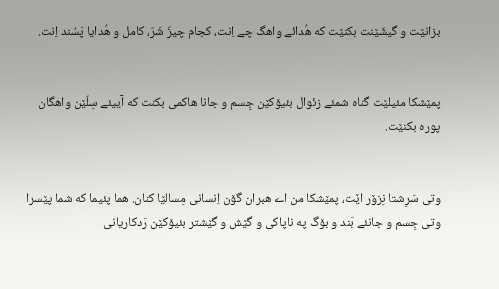بزانێت و گیشّێنت بکنێت که هُدائے واهگ چے اِنت، کجام چیزّ شَرّ، کامل و هُدایا پَسُند اِنت.


پمێشکا مئیلێت گناه شمئے زئوال بئیۆکێن جِسم و جانا هاکمی بکنت که آییئے سِلّێن واهگان پوره بکنێت.


وتی سَرِشتا نِزۆر اێت، پمێشکا من اے هبران گۆن اِنسانی مِسالێا کنان. هما پئیما که شما پێسرا وتی جِسم و جانئے بَند و بۆگ په ناپاکی و گێش و گێشتر بئیۆکێن رَدکاریانی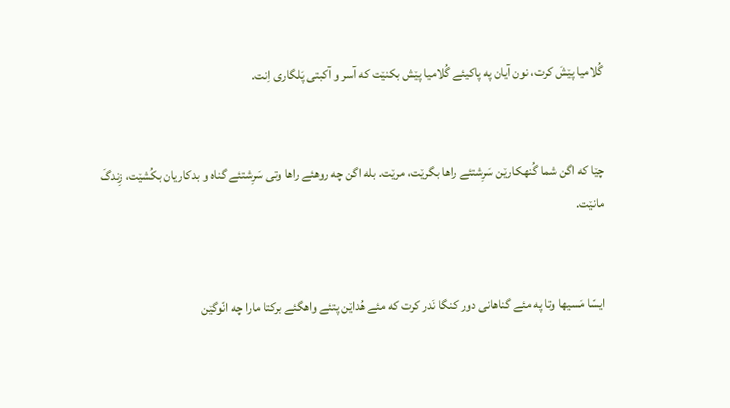گُلامیا پێشَ کرت، نون آیان په پاکیئے گُلامیا پێش بکنێت که آسر و آکبتی پَلگاری اِنت.


چێا که اگن شما گُنهکارێن سَرِشتئے راها بگرێت، مرێت. بله اگن چه روهئے راها وتی سَرِشتئے گناه و بدکاریان بکُشێت، زِندگَ مانێت.


ایسّا مَسیها وتا په مئے گناهانی دور کنگا نَدر کرت که مئے هُداێن پتئے واهگئے برکتا مارا چه انّوگێن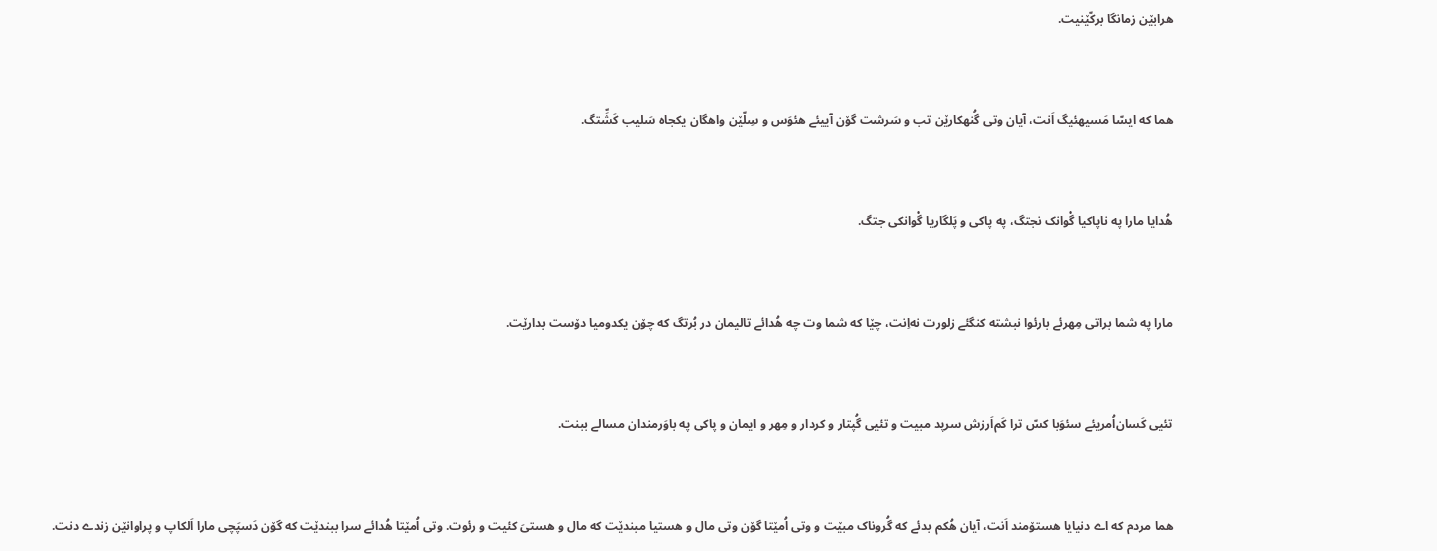هرابێن زمانگا برکّێنیت.


هما که ایسّا مَسیهئیگ اَنت، آیان وتی گُنهکارێن تب و سَرشت گۆن آییئے هئوَس و سِلّێن واهگان یکجاه سَلیب کَشِّتگ.


هُدایا مارا په ناپاکیا گْوانک نجتگ، په پاکی و پَلگاریا گْوانکی جتگ.


مارا په شما براتی مِهرئے بارئوا نبشته کنگئے زلورت نه‌اِنت، چێا که شما وت چه هُدائے تالیمان در بُرتگ که چۆن یکدومیا دۆست بدارێت.


تئیی کَسان‌اُمریئے سئوَبا کسّ ترا کَم‌اَرزش سرپد مبیت و تئیی گُپتار و کردار و مِهر و ایمان و پاکی په باوَرمندان مسالے ببنت.


هما مردم که اے دنیایا هستۆمند اَنت، آیان هُکم بدئے که گُروناک مبێت و وتی اُمێتا گۆن وتی مال و هستیا مبندێت که مال و هستیَ کئیت و رئوت. وتی اُمێتا هُدائے سرا ببندێت که گۆن دَسپَچی مارا اَلکاپ و پراوانێن زندے دنت.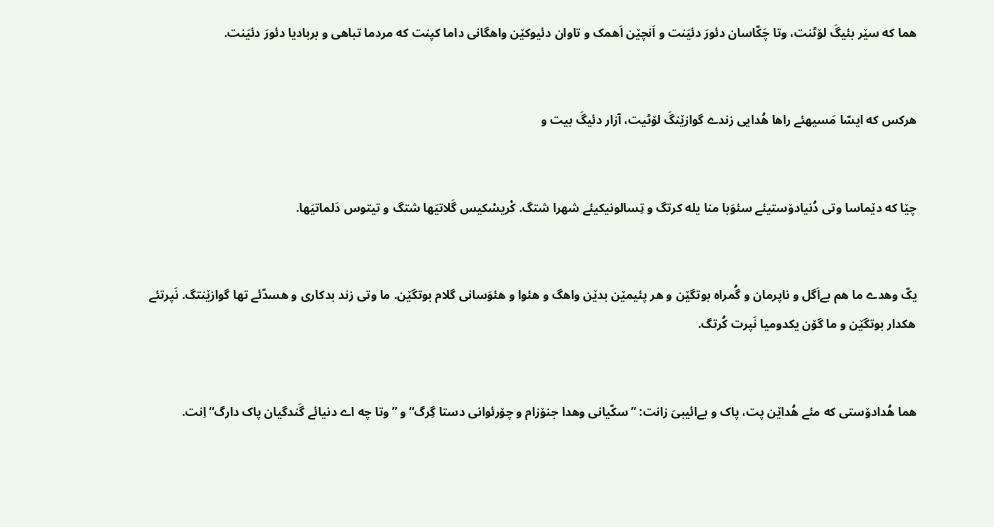هما که سێر بئیگَ لۆٹنت، وتا چَکّاسان دئورَ دئیَنت و اَنچێن اَهمک و تاوان دئیوکێن واهگانی داما کپنت که مردما تباهی و بربادیا دئورَ دئیَنت.


هرکس که ایسّا مَسیهئے راها هُدایی زندے گوازێنگَ لۆٹیت، آزار دئیگَ بیت و


چێا که دێماسا وتی دُنیادۆستیئے سئوَبا منا یله کرتگ و تِسالونیکیئے شهرا شتگ. کْریسْکیس گَلاتیَها شتگ و تیتوس دَلماتیَها.


یکّ وهدے ما هم بےاَگل و ناپرمان و گُمراه بوتگێن و هر پئیمێن بدێن واهگ و هئوا و هئوَسانی گلام بوتگێن. ما وتی زند بدکاری و هسدّئے تها گوازێنتگ. نَپرتئے هکدار بوتگێن و ما گۆن یکدومیا نَپرت کُرتگ.


هما هُدادۆستی که مئے هُداێن پت، پاک و بےائیبیَ زانت: ”سکّیانی وهدا جنۆزام و چۆرئوانی دستا گِرگ“ و ”وتا چه اے دنیائے گَندگیان پاک دارگ“ اِنت.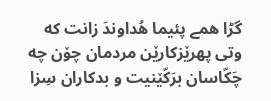گڑا همے پئیما هُداوندَ زانت که وتی پهرێزکارێن مردمان چۆن چه چَکّاسان برَکّێنیت و بدکاران سِزا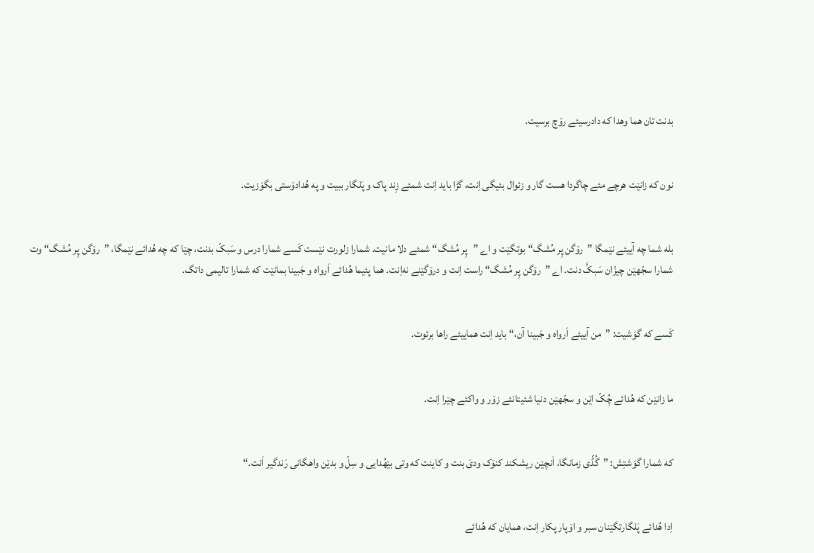بدنت تان هما وهدا که دادرسیئے رۆچ برسیت.


نون که زانێت هرچے مئے چاگردا هست گار و زئوال بئیگی اِنت، گڑا باید اِنت شمئے زِند پاک و پَلگار ببیت و په هُدادۆستی بگوَزیت.


بله شما چه آییئے نێمگا ”رۆگن پِر مُشگ“ بوتگێت و اے ”پِر مُشگ“ شمئے دلا مانیت. شمارا زلورت نێست کَسے شمارا درس و سَبکّ بدنت، چێا که چه هُدائے نێمگا، ”رۆگن پِر مُشگ“ وت شمارا سجّهێن چیزّان سَبکَّ دنت. اے ”رۆگن پِر مُشگ“ راست اِنت و درۆگێنے نه‌اِنت. هما پئیما هُدائے اَرواه و جَبینا بمانێت که شمارا تالیمی داتگ.


کَسے که گوَشیت: ”من آییئے اَرواه و جَبینا آن،“ باید اِنت هماییئے راها برئوت.


ما زانێن که هُدائے چُکّ اێن و سجّهێن دنیا شئیتانئے زۆر و واکئے چێرا اِنت.


که شمارا گوَشتِش: ”گُڈّی زمانگا، اَنچێن ریشکند کنۆک ودیَ بنت و کاینت که وتی بێهُدایی و سِلّ و بدێن واهگانی رَندگیر اَنت.“


اِدا هُدائے پَلگارتگێنان سبر و اۆپار پکار اِنت، همایان که هُدائے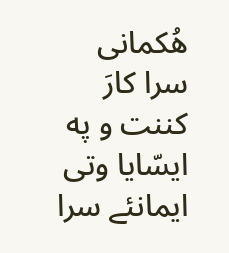هُکمانی سرا کارَ کننت و په ایسّایا وتی ایمانئے سرا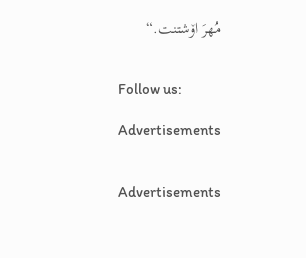مُهرَ اۆشتنت.“


Follow us:

Advertisements


Advertisements